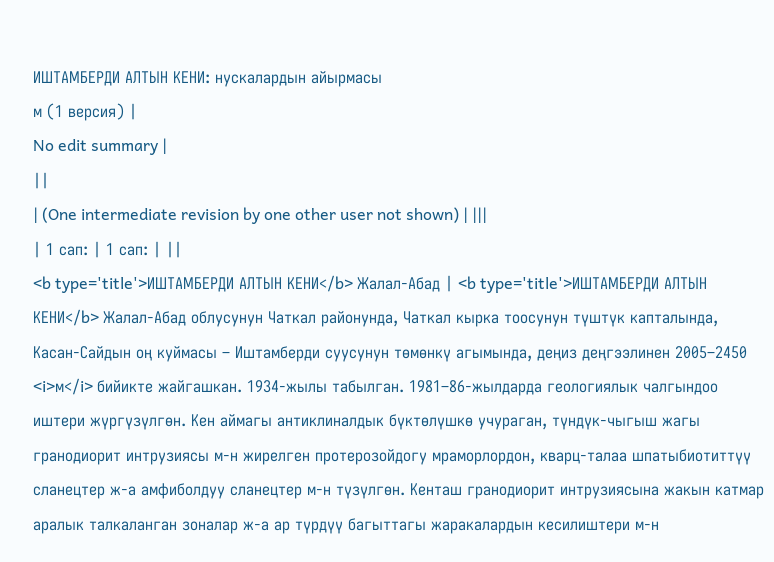ИШТАМБЕРДИ АЛТЫН КЕНИ: нускалардын айырмасы
м (1 версия) |
No edit summary |
||
| (One intermediate revision by one other user not shown) | |||
| 1 сап: | 1 сап: | ||
<b type='title'>ИШТАМБЕРДИ АЛТЫН КЕНИ</b> Жалал-Абад | <b type='title'>ИШТАМБЕРДИ АЛТЫН КЕНИ</b> Жалал-Абад облусунун Чаткал районунда, Чаткал кырка тоосунун түштүк капталында, Касан-Сайдын оң куймасы – Иштамберди суусунун төмөнкү агымында, деңиз деңгээлинен 2005–2450 <i>м</i> бийикте жайгашкан. 1934-жылы табылган. 1981–86-жылдарда геологиялык чалгындоо иштери жүргүзүлгөн. Кен аймагы антиклиналдык бүктөлүшкө учураган, түндүк-чыгыш жагы гранодиорит интрузиясы м-н жирелген протерозойдогу мраморлордон, кварц-талаа шпатыбиотиттүү сланецтер ж-а амфиболдуу сланецтер м-н түзүлгөн. Кенташ гранодиорит интрузиясына жакын катмар аралык талкаланган зоналар ж-а ар түрдүү багыттагы жаракалардын кесилиштери м-н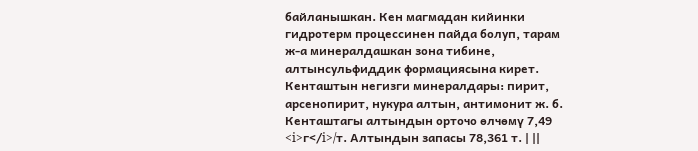байланышкан. Кен магмадан кийинки гидротерм процессинен пайда болуп, тарам ж-а минералдашкан зона тибине, алтынсульфиддик формациясына кирет. Кенташтын негизги минералдары: пирит, арсенопирит, нукура алтын, антимонит ж. б. Кенташтагы алтындын орточо өлчөмү 7,49 <i>г</i>/т. Алтындын запасы 78,361 т. | ||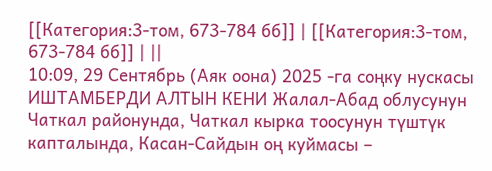[[Категория:3-том, 673-784 бб]] | [[Категория:3-том, 673-784 бб]] | ||
10:09, 29 Сентябрь (Аяк оона) 2025 -га соңку нускасы
ИШТАМБЕРДИ АЛТЫН КЕНИ Жалал-Абад облусунун Чаткал районунда, Чаткал кырка тоосунун түштүк капталында, Касан-Сайдын оң куймасы –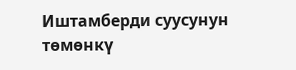Иштамберди суусунун төмөнкү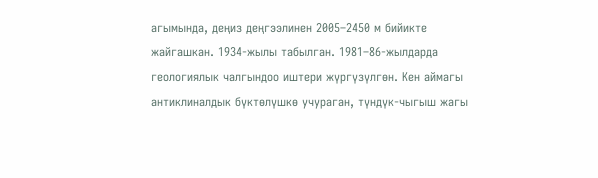агымында, деңиз деңгээлинен 2005–2450 м бийикте жайгашкан. 1934-жылы табылган. 1981–86-жылдарда геологиялык чалгындоо иштери жүргүзүлгөн. Кен аймагы антиклиналдык бүктөлүшкө учураган, түндүк-чыгыш жагы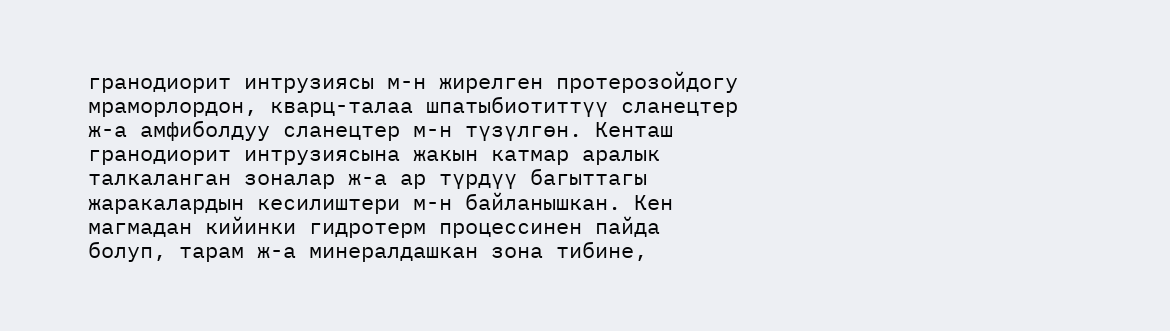гранодиорит интрузиясы м-н жирелген протерозойдогу мраморлордон, кварц-талаа шпатыбиотиттүү сланецтер ж-а амфиболдуу сланецтер м-н түзүлгөн. Кенташ гранодиорит интрузиясына жакын катмар аралык талкаланган зоналар ж-а ар түрдүү багыттагы жаракалардын кесилиштери м-н байланышкан. Кен магмадан кийинки гидротерм процессинен пайда болуп, тарам ж-а минералдашкан зона тибине,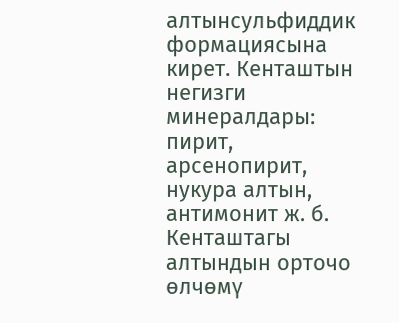алтынсульфиддик формациясына кирет. Кенташтын негизги минералдары: пирит, арсенопирит, нукура алтын, антимонит ж. б. Кенташтагы алтындын орточо өлчөмү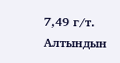7,49 г/т. Алтындын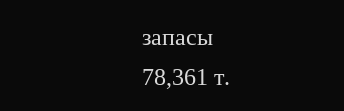запасы 78,361 т.